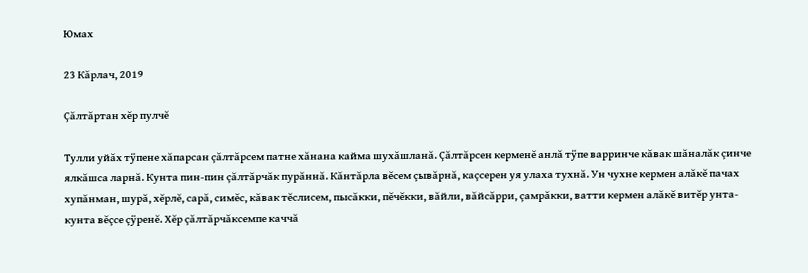Юмах

23 Кăрлач, 2019

Çăлтăртан хĕр пулчĕ

Тулли уйăх тÿпене хăпарсан çăлтăрсем патне хăнана кайма шухăшланă. Çăлтăрсен керменĕ анлă тÿпе варринче кăвак шăналăк çинче ялкăшса ларнă. Кунта пин-пин çăлтăрчăк пурăннă. Кăнтăрла вĕсем çывăрнă, каçсерен уя улаха тухнă. Ун чухне кермен алăкĕ пачах хупăнман, шурă, хĕрлĕ, сарă, симĕс, кăвак тĕслисем, пысăкки, пĕчĕкки, вăйли, вăйсăрри, çамрăкки, ватти кермен алăкĕ витĕр унта-кунта вĕçсе çÿренĕ. Хĕр çăлтăрчăксемпе каччă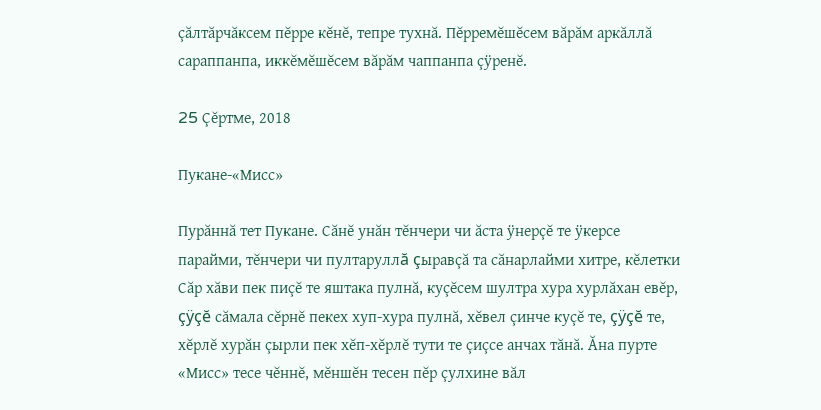çăлтăрчăксем пĕрре кĕнĕ, тепре тухнă. Пĕрремĕшĕсем вăрăм аркăллă сараппанпа, иккĕмĕшĕсем вăрăм чаппанпа çÿренĕ.

25 Çĕртме, 2018

Пукане-«Мисс»

Пурăннă тет Пукане. Сăнĕ унăн тĕнчери чи ăста ÿнерçĕ те ÿкерсе парайми, тĕнчери чи пултаруллă çыравçă та сăнарлайми хитре, кĕлетки Сăр хăви пек пиçĕ те яштака пулнă, куçĕсем шултра хура хурлăхан евĕр, çÿçĕ сăмала сĕрнĕ пекех хуп-хура пулнă, хĕвел çинче куçĕ те, çÿçĕ те, хĕрлĕ хурăн çырли пек хĕп-хĕрлĕ тути те çиçсе анчах тăнă. Ăна пурте «Мисс» тесе чĕннĕ, мĕншĕн тесен пĕр çулхине вăл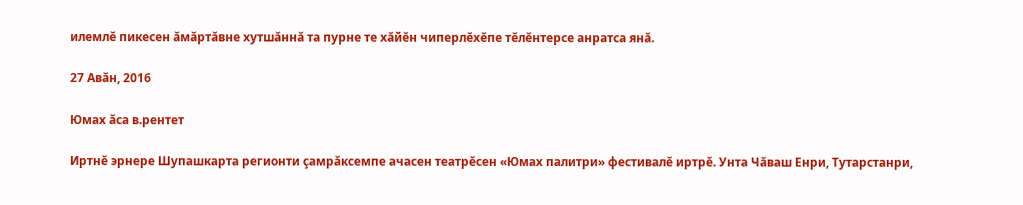илемлĕ пикесен ăмăртăвне хутшăннă та пурне те хăйĕн чиперлĕхĕпе тĕлĕнтерсе анратса янă.

27 Авăн, 2016

Юмах ăса в.рентет

Иртнĕ эрнере Шупашкарта регионти çамрăксемпе ачасен театрĕсен «Юмах палитри» фестивалĕ иртрĕ. Унта Чăваш Енри, Тутарстанри,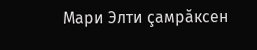Мари Элти çамрăксен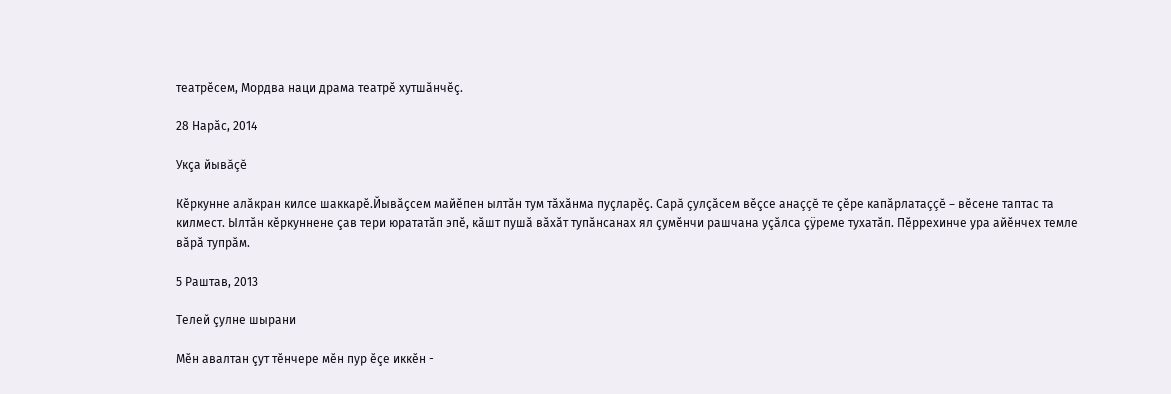театрĕсем, Мордва наци драма театрĕ хутшăнчĕç.

28 Нарăс, 2014

Укçа йывăçĕ

Кĕркунне алăкран килсе шаккарĕ.Йывăçсем майĕпен ылтăн тум тăхăнма пуçларĕç. Сарă çулçăсем вĕçсе анаççĕ те çĕре капăрлатаççĕ – вĕсене таптас та килмест. Ылтăн кĕркуннене çав тери юрататăп эпĕ, кăшт пушă вăхăт тупăнсанах ял çумĕнчи рашчана уçăлса çÿреме тухатăп. Пĕррехинче ура айĕнчех темле вăрă тупрăм.

5 Раштав, 2013

Телей çулне шырани

Мĕн авалтан çут тĕнчере мĕн пур ĕçе иккĕн -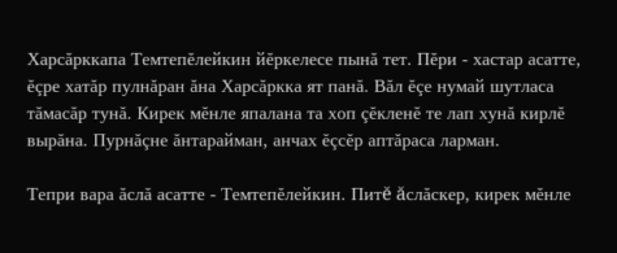Харсăрккапа Темтепĕлейкин йĕркелесе пынă тет. Пĕри - хастар асатте, ĕçре хатăр пулнăран ăна Харсăркка ят панă. Вăл ĕçе нумай шутласа тăмасăр тунă. Кирек мĕнле япалана та хоп çĕкленĕ те лап хунă кирлĕ вырăна. Пурнăçне ăнтарайман, анчах ĕçсĕр аптăраса ларман.

Тепри вара ăслă асатте - Темтепĕлейкин. Питĕ ăслăскер, кирек мĕнле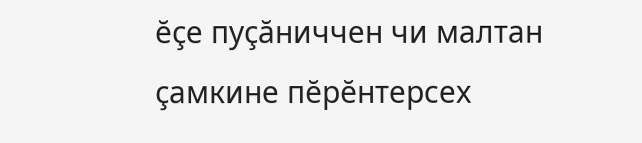ĕçе пуçăниччен чи малтан çамкине пĕрĕнтерсех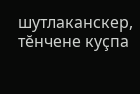шутлаканскер, тĕнчене куçпа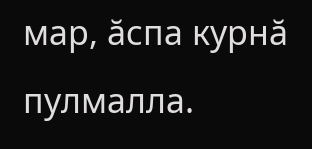мар, ăспа курнă пулмалла.